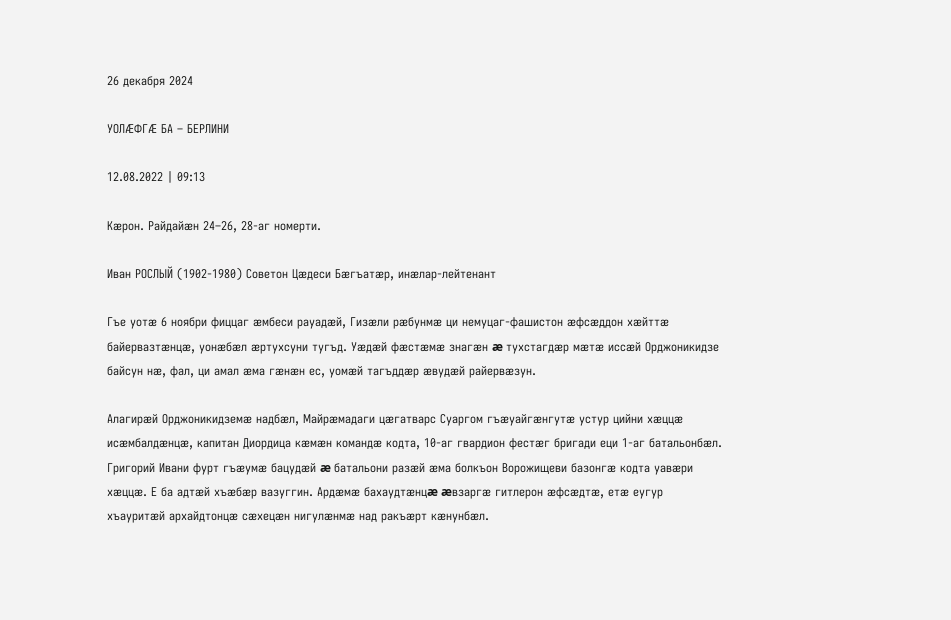26 декабря 2024

УОЛӔФГӔ БА – БЕРЛИНИ

12.08.2022 | 09:13

Кæрон. Райдайæн 24–26, 28-аг номерти.

Иван РОСЛЫЙ (1902-1980) Советон Цæдеси Бæгъатæр, инæлар-лейтенант

Гъе уотæ 6 ноябри фиццаг æмбеси рауадæй, Гизæли рæбунмæ ци немуцаг-фашистон æфсæддон хæйттæ байервазтæнцæ, уонæбæл æртухсуни тугъд. Уæдæй фæстæмæ знагæн æ тухстагдæр мæтæ иссæй Орджоникидзе байсун нæ, фал, ци амал æма гæнæн ес, уомæй тагъддæр æвудæй райервæзун.

Алагирæй Орджоникидземæ надбæл, Майрæмадаги цæгатварс Суаргом гъæуайгæнгутæ устур цийни хæццæ исæмбалдæнцæ, капитан Диордица кæмæн командæ кодта, 10-аг гвардион фестæг бригади еци 1-аг батальонбæл. Григорий Ивани фурт гъæумæ бацудæй æ батальони разæй æма болкъон Ворожищеви базонгæ кодта уавæри хæццæ. Е ба адтæй хъæбæр вазуггин. Ардæмæ бахаудтæнцæ æвзаргæ гитлерон æфсæдтæ, етæ еугур хъауритæй архайдтонцæ сæхецæн нигулæнмæ над ракъæрт кæнунбæл.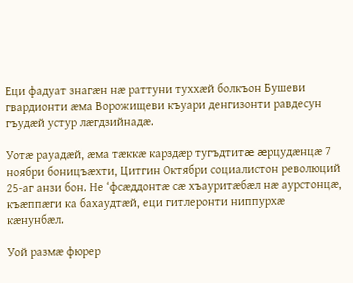Еци фадуат знагæн нæ раттуни туххæй болкъон Бушеви гвардионти æма Ворожищеви къуари денгизонти равдесун гъудæй устур лæгдзийнадæ.

Уотæ рауадæй, æма тæккæ карздæр тугъдтитæ æрцудæнцæ 7 ноябри боницъæхти, Цитгин Октябри социалистон революций 25-аг анзи бон. Не ‘фсæддонтæ сæ хъауритæбæл нæ аурстонцæ, къæппæги ка бахаудтæй, еци гитлеронти ниппурхæ кæнунбæл.

Уой размæ фюрер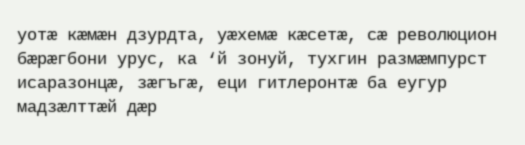уотæ кæмæн дзурдта, уæхемæ кæсетæ, сæ революцион бæрæгбони урус, ка ‘й зонуй, тухгин размæмпурст исаразонцæ, зæгъгæ, еци гитлеронтæ ба еугур мадзæлттæй дæр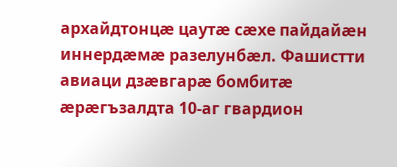архайдтонцæ цаутæ сæхе пайдайæн иннердæмæ разелунбæл. Фашистти авиаци дзæвгарæ бомбитæ æрæгъзалдта 10-аг гвардион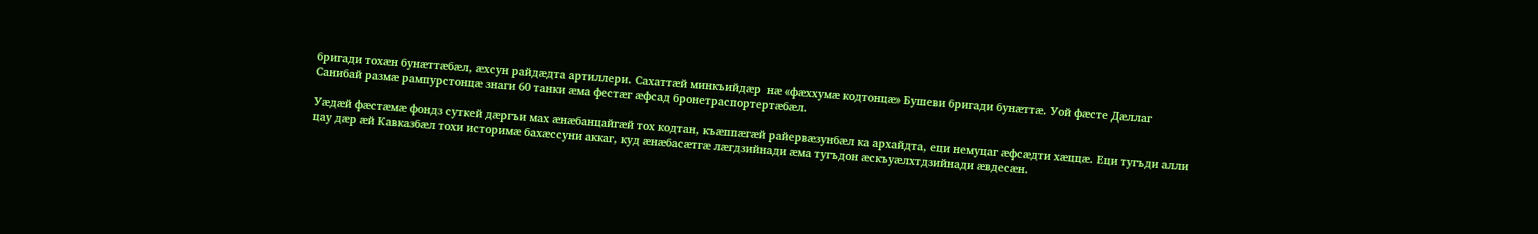бригади тохæн бунæттæбæл, æхсун райдæдта артиллери. Сахаттæй минкъийдæр  нæ «фæххумæ кодтонцæ» Бушеви бригади бунæттæ. Уой фæсте Дæллаг Санибай размæ рампурстонцæ знаги 60 танки æма фестæг æфсад бронетраспортертæбæл.

Уæдæй фæстæмæ фондз суткей дæргъи мах æнæбанцайгæй тох кодтан, къæппæгæй райервæзунбæл ка архайдта, еци немуцаг æфсæдти хæццæ. Еци тугъди алли цау дæр æй Кавказбæл тохи историмæ бахæссуни аккаг, куд æнæбасæтгæ лæгдзийнади æма тугъдон æскъуæлхтдзийнади æвдесæн.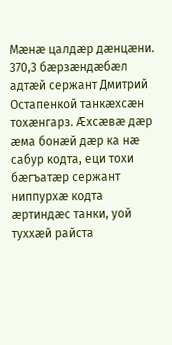Мæнæ цалдæр дæнцæни. 370,3 бæрзæндæбæл адтæй сержант Дмитрий Остапенкой танкæхсæн тохæнгарз. Æхсæвæ дæр æма бонæй дæр ка нæ сабур кодта, еци тохи бæгъатæр сержант ниппурхæ кодта æртиндæс танки, уой туххæй райста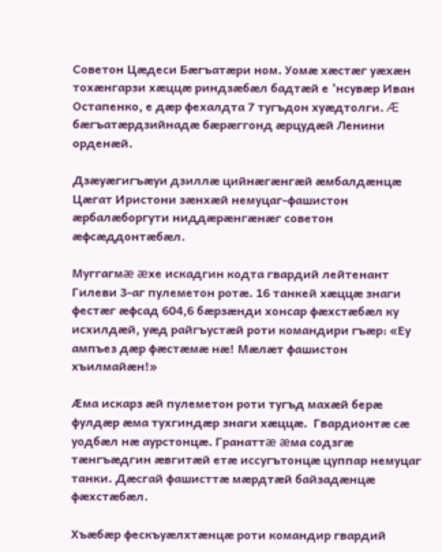Советон Цæдеси Бæгъатæри ном. Уомæ хæстæг уæхæн тохæнгарзи хæццæ риндзæбæл бадтæй е ‘нсувæр Иван Остапенко, е дæр фехалдта 7 тугъдон хуæдтолги. Æ бæгъатæрдзийнадæ бæрæггонд æрцудæй Ленини орденæй.

Дзæуæгигъæуи дзиллæ цийнæгæнгæй æмбалдæнцæ Цæгат Иристони зæнхæй немуцаг-фашистон æрбалæборгути ниддæрæнгæнæг советон æфсæддонтæбæл.

Муггагмæ æхе искадгин кодта гвардий лейтенант Гилеви 3-аг пулеметон ротæ. 16 танкей хæццæ знаги фестæг æфсад 604,6 бæрзæнди хонсар фæхстæбæл ку исхилдæй, уæд райгъустæй роти командири гъæр: «Еу ампъез дæр фæстæмæ нæ! Мæлæт фашистон хъилмайæн!»

Æма искарз æй пулеметон роти тугъд махæй берæ фулдæр æма тухгиндæр знаги хæццæ.  Гвардионтæ сæ уодбæл нæ аурстонцæ. Гранаттæ æма содзгæ тæнгъæдгин æвгитæй етæ иссугътонцæ цуппар немуцаг танки. Дæсгай фашисттæ мæрдтæй байзадæнцæ фæхстæбæл.

Хъæбæр фескъуæлхтæнцæ роти командир гвардий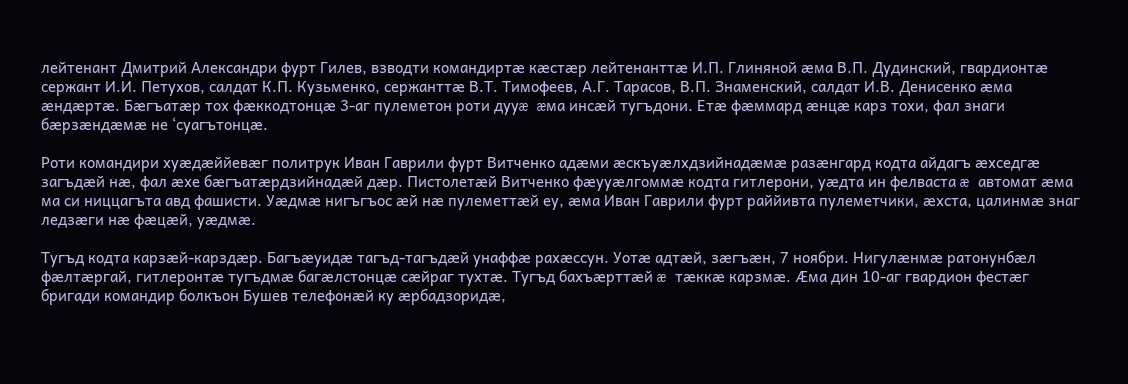лейтенант Дмитрий Александри фурт Гилев, взводти командиртæ кæстæр лейтенанттæ И.П. Глиняной æма В.П. Дудинский, гвардионтæ сержант И.И. Петухов, салдат К.П. Кузьменко, сержанттæ В.Т. Тимофеев, А.Г. Тарасов, В.П. Знаменский, салдат И.В. Денисенко æма æндæртæ. Бæгъатæр тох фæккодтонцæ 3-аг пулеметон роти дууæ æма инсæй тугъдони. Етæ фæммард æнцæ карз тохи, фал знаги бæрзæндæмæ не ‘суагътонцæ.

Роти командири хуæдæййевæг политрук Иван Гаврили фурт Витченко адæми æскъуæлхдзийнадæмæ разæнгард кодта айдагъ æхседгæ загъдæй нæ, фал æхе бæгъатæрдзийнадæй дæр. Пистолетæй Витченко фæууæлгоммæ кодта гитлерони, уæдта ин фелваста æ автомат æма ма си ниццагъта авд фашисти. Уæдмæ нигъгъос æй нæ пулеметтæй еу, æма Иван Гаврили фурт раййивта пулеметчики, æхста, цалинмæ знаг ледзæги нæ фæцæй, уæдмæ.

Тугъд кодта карзæй-карздæр. Багъæуидæ тагъд-тагъдæй унаффæ рахæссун. Уотæ адтæй, зæгъæн, 7 ноябри. Нигулæнмæ ратонунбæл фæлтæргай, гитлеронтæ тугъдмæ багæлстонцæ сæйраг тухтæ. Тугъд бахъæрттæй æ тæккæ карзмæ. Æма дин 10-аг гвардион фестæг бригади командир болкъон Бушев телефонæй ку æрбадзоридæ,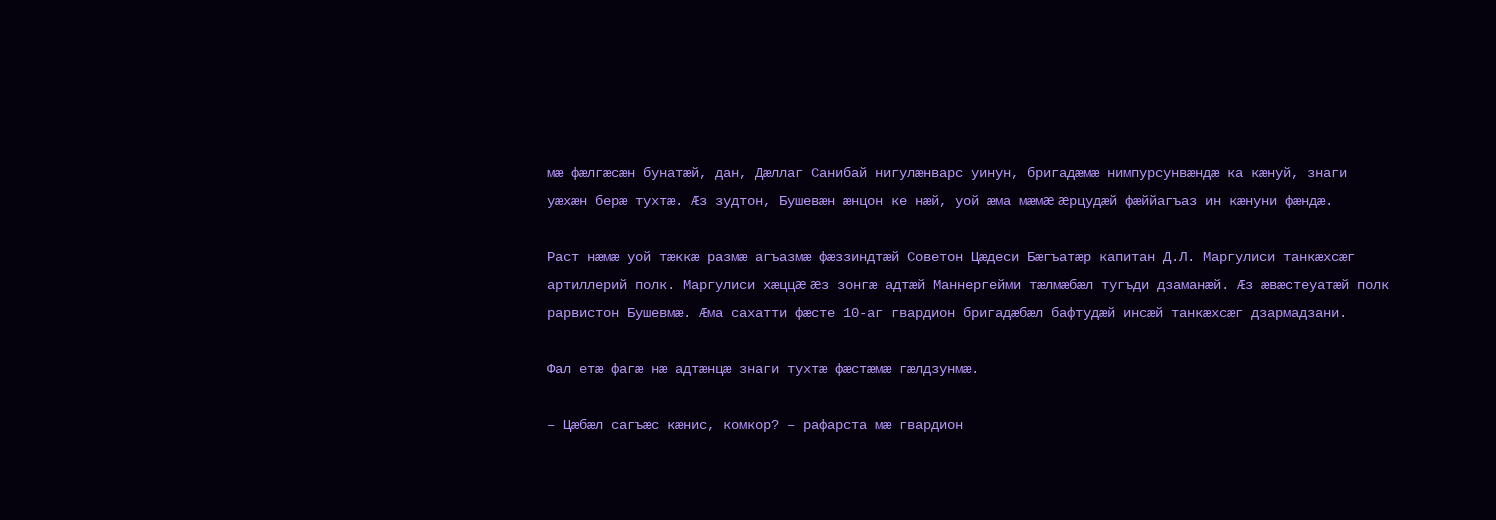мæ фæлгæсæн бунатæй, дан, Дæллаг Санибай нигулæнварс уинун, бригадæмæ нимпурсунвæндæ ка кæнуй, знаги уæхæн берæ тухтæ. Æз зудтон, Бушевæн æнцон ке нæй, уой æма мæмæ æрцудæй фæййагъаз ин кæнуни фæндæ.

Раст нæмæ уой тæккæ размæ агъазмæ фæззиндтæй Советон Цæдеси Бæгъатæр капитан Д.Л. Маргулиси танкæхсæг артиллерий полк. Маргулиси хæццæ æз зонгæ адтæй Маннергейми тæлмæбæл тугъди дзаманæй. Æз æвæстеуатæй полк рарвистон Бушевмæ. Æма сахатти фæсте 10-аг гвардион бригадæбæл бафтудæй инсæй танкæхсæг дзармадзани.

Фал етæ фагæ нæ адтæнцæ знаги тухтæ фæстæмæ гæлдзунмæ.

– Цæбæл сагъæс кæнис, комкор? – рафарста мæ гвардион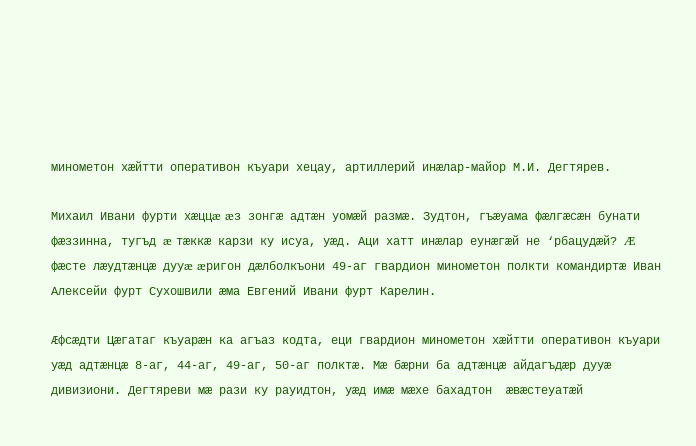минометон хæйтти оперативон къуари хецау, артиллерий инæлар-майор М.И. Дегтярев.

Михаил Ивани фурти хæццæ æз зонгæ адтæн уомæй размæ. Зудтон, гъæуама фæлгæсæн бунати фæззинна, тугъд æ тæккæ карзи ку исуа, уæд. Аци хатт инæлар еунæгæй не ‘рбацудæй? Æ фæсте лæудтæнцæ дууæ æригон дæлболкъони 49-аг гвардион минометон полкти командиртæ Иван Алексейи фурт Сухошвили æма Евгений Ивани фурт Карелин.

Æфсæдти Цæгатаг къуарæн ка агъаз кодта, еци гвардион минометон хæйтти оперативон къуари уæд адтæнцæ 8-аг, 44-аг, 49-аг, 50-аг полктæ. Мæ бæрни ба адтæнцæ айдагъдæр дууæ дивизиони. Дегтяреви мæ рази ку рауидтон, уæд имæ мæхе бахадтон  æвæстеуатæй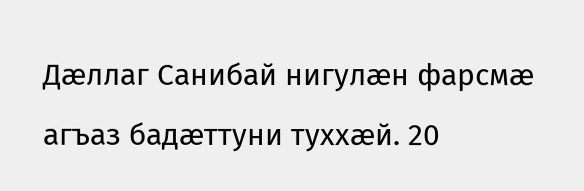Дæллаг Санибай нигулæн фарсмæ агъаз бадæттуни туххæй. 20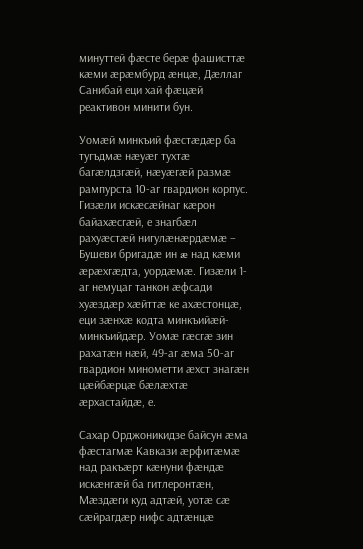минуттей фæсте берæ фашисттæ кæми æрæмбурд æнцæ, Дæллаг Санибай еци хай фæцæй реактивон минити бун.

Уомæй минкъий фæстæдæр ба тугъдмæ нæуæг тухтæ багæлдзгæй, нæуæгæй размæ рампурста 10-аг гвардион корпус. Гизæли искæсæйнаг кæрон байахæсгæй, е знагбæл рахуæстæй нигулæнæрдæмæ – Бушеви бригадæ ин æ над кæми æрæхгæдта, уордæмæ. Гизæли 1-аг немуцаг танкон æфсади хуæздæр хæйттæ ке ахæстонцæ, еци зæнхæ кодта минкъийæй-минкъийдæр. Уомæ гæсгæ зин рахатæн нæй, 49-аг æма 50-аг гвардион минометти æхст знагæн цæйбæрцæ бæлæхтæ æрхастайдæ, е.

Сахар Орджоникидзе байсун æма фæстагмæ Кавкази æрфитæмæ над ракъæрт кæнуни фæндæ искæнгæй ба гитлеронтæн, Мæздæги куд адтæй, уотæ сæ сæйрагдæр нифс адтæнцæ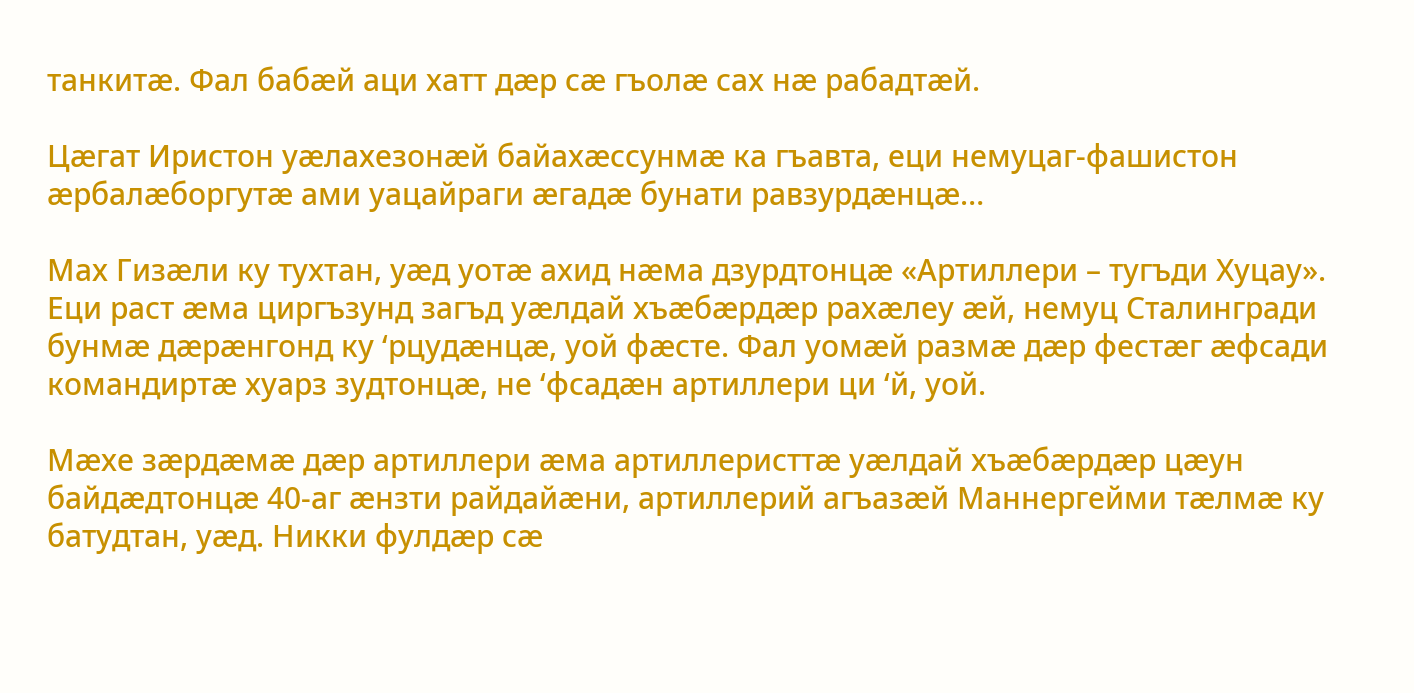танкитæ. Фал бабæй аци хатт дæр сæ гъолæ сах нæ рабадтæй.

Цæгат Иристон уæлахезонæй байахæссунмæ ка гъавта, еци немуцаг-фашистон æрбалæборгутæ ами уацайраги æгадæ бунати равзурдæнцæ…

Мах Гизæли ку тухтан, уæд уотæ ахид нæма дзурдтонцæ «Артиллери – тугъди Хуцау». Еци раст æма циргъзунд загъд уæлдай хъæбæрдæр рахæлеу æй, немуц Сталингради бунмæ дæрæнгонд ку ‘рцудæнцæ, уой фæсте. Фал уомæй размæ дæр фестæг æфсади командиртæ хуарз зудтонцæ, не ‘фсадæн артиллери ци ‘й, уой.

Мæхе зæрдæмæ дæр артиллери æма артиллеристтæ уæлдай хъæбæрдæр цæун байдæдтонцæ 40-аг æнзти райдайæни, артиллерий агъазæй Маннергейми тæлмæ ку батудтан, уæд. Никки фулдæр сæ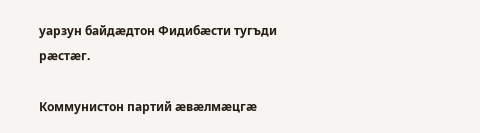уарзун байдæдтон Фидибæсти тугъди рæстæг.

Коммунистон партий æвæлмæцгæ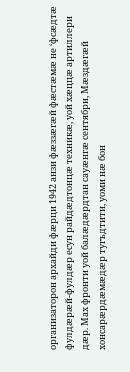организаторон архайди фæрци 1942 анзи фæззæгæй фæстæмæ не ‘фсæдтæ фулдæрæй-фулдæр есун райдæдтонцæ техникæ, уой хæццæ артиллери дæр. Мах фронти уой балæдæрдтан сауæнгæ сентябри, Мæздæгæй хонсарæрдæмæдæр тугъдтити, уоми нæ бон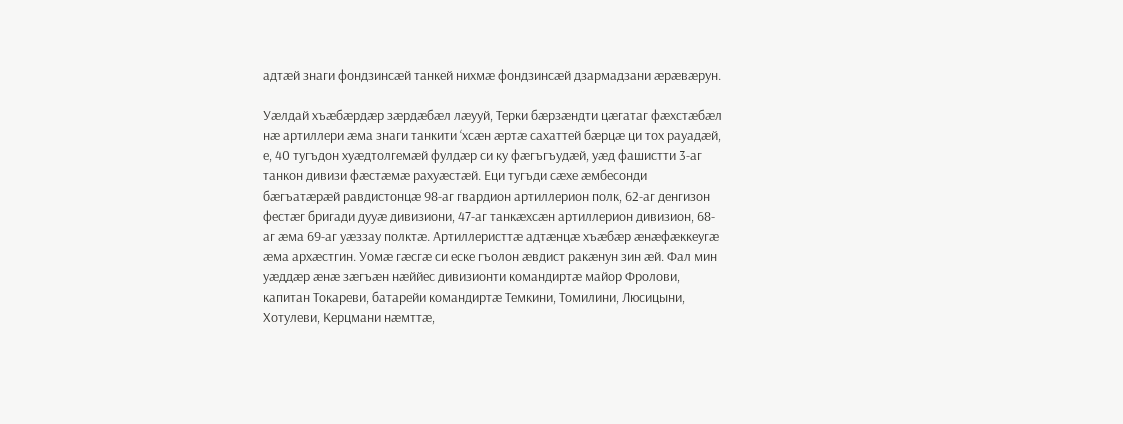адтæй знаги фондзинсæй танкей нихмæ фондзинсæй дзармадзани æрæвæрун.

Уæлдай хъæбæрдæр зæрдæбæл лæууй, Терки бæрзæндти цæгатаг фæхстæбæл нæ артиллери æма знаги танкити ‘хсæн æртæ сахаттей бæрцæ ци тох рауадæй, е, 40 тугъдон хуæдтолгемæй фулдæр си ку фæгъгъудæй, уæд фашистти 3-аг танкон дивизи фæстæмæ рахуæстæй. Еци тугъди сæхе æмбесонди бæгъатæрæй равдистонцæ 98-аг гвардион артиллерион полк, 62-аг денгизон фестæг бригади дууæ дивизиони, 47-аг танкæхсæн артиллерион дивизион, 68-аг æма 69-аг уæззау полктæ. Артиллеристтæ адтæнцæ хъæбæр æнæфæккеугæ æма архæстгин. Уомæ гæсгæ си еске гъолон æвдист ракæнун зин æй. Фал мин уæддæр æнæ зæгъæн нæййес дивизионти командиртæ майор Фролови, капитан Токареви, батарейи командиртæ Темкини, Томилини, Люсицыни, Хотулеви, Керцмани нæмттæ,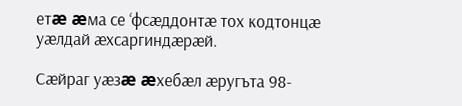етæ æма се ‘фсæддонтæ тох кодтонцæ уæлдай æхсаргиндæрæй.

Сæйраг уæзæ æхебæл æругъта 98-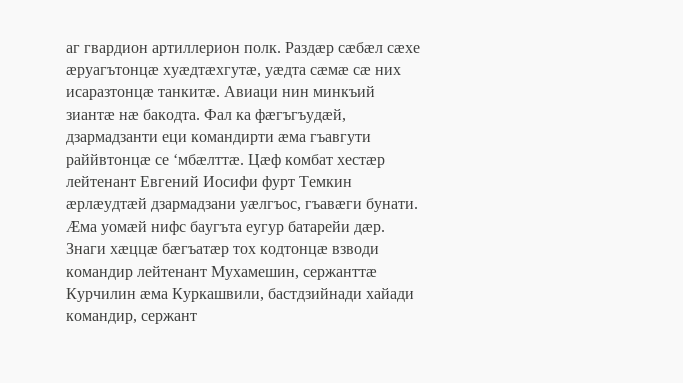аг гвардион артиллерион полк. Раздæр сæбæл сæхе æруагътонцæ хуæдтæхгутæ, уæдта сæмæ сæ них исаразтонцæ танкитæ. Авиаци нин минкъий зиантæ нæ бакодта. Фал ка фæгъгъудæй, дзармадзанти еци командирти æма гъавгути раййвтонцæ се ‘мбæлттæ. Цæф комбат хестæр лейтенант Евгений Иосифи фурт Темкин æрлæудтæй дзармадзани уæлгъос, гъавæги бунати. Æма уомæй нифс баугъта еугур батарейи дæр. Знаги хæццæ бæгъатæр тох кодтонцæ взводи командир лейтенант Мухамешин, сержанттæ Курчилин æма Куркашвили, бастдзийнади хайади командир, сержант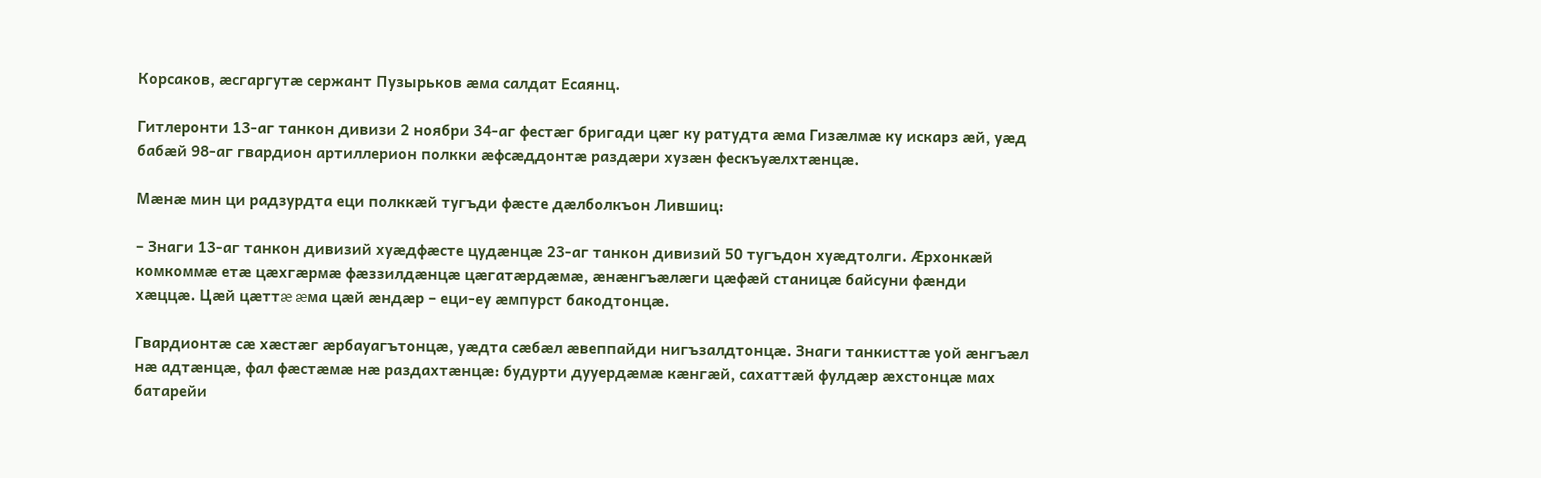Корсаков, æсгаргутæ сержант Пузырьков æма салдат Есаянц.

Гитлеронти 13-аг танкон дивизи 2 ноябри 34-аг фестæг бригади цæг ку ратудта æма Гизæлмæ ку искарз æй, уæд бабæй 98-аг гвардион артиллерион полкки æфсæддонтæ раздæри хузæн фескъуæлхтæнцæ.

Мæнæ мин ци радзурдта еци полккæй тугъди фæсте дæлболкъон Лившиц:

– Знаги 13-аг танкон дивизий хуæдфæсте цудæнцæ 23-аг танкон дивизий 50 тугъдон хуæдтолги. Æрхонкæй комкоммæ етæ цæхгæрмæ фæззилдæнцæ цæгатæрдæмæ, æнæнгъæлæги цæфæй станицæ байсуни фæнди хæццæ. Цæй цæттæ æма цæй æндæр – еци-еу æмпурст бакодтонцæ.

Гвардионтæ сæ хæстæг æрбауагътонцæ, уæдта сæбæл æвеппайди нигъзалдтонцæ. Знаги танкисттæ уой æнгъæл нæ адтæнцæ, фал фæстæмæ нæ раздахтæнцæ: будурти дууердæмæ кæнгæй, сахаттæй фулдæр æхстонцæ мах батарейи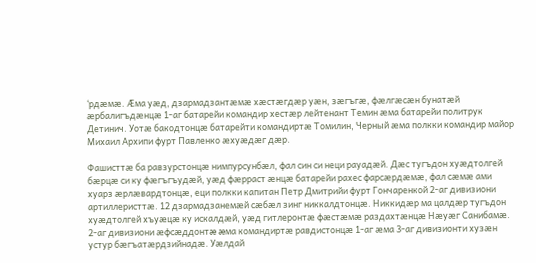‘рдæмæ. Æма уæд, дзармадзантæмæ хæстæгдæр уæн, зæгъгæ, фæлгæсæн бунатæй æрбалигъдæнцæ 1-аг батарейи командир хестæр лейтенант Темин æма батарейи политрук Детинич. Уотæ бакодтонцæ батарейти командиртæ Томилин, Черный æма полкки командир майор Михаил Архипи фурт Павленко æхуæдæг дæр.

Фашисттæ ба равзурстонцæ нимпурсунбæл, фал син си неци рауадæй. Дæс тугъдон хуæдтолгей бæрцæ си ку фæгъгъудæй, уæд фæрраст æнцæ батарейи рахес фарсæрдæмæ, фал сæмæ ами хуарз æрлæвардтонцæ, еци полкки капитан Петр Дмитрийи фурт Гончаренкой 2-аг дивизиони артиллеристтæ. 12 дзармадзанемæй сæбæл зинг никкалдтонцæ. Никкидæр ма цалдæр тугъдон хуæдтолгей хъуæцæ ку искалдæй, уæд гитлеронтæ фæстæмæ раздахтæнцæ Нæуæг Санибамæ. 2-аг дивизиони æфсæддонтæ æма командиртæ равдистонцæ 1-аг æма 3-аг дивизионти хузæн устур бæгъатæрдзийнадæ. Уæлдай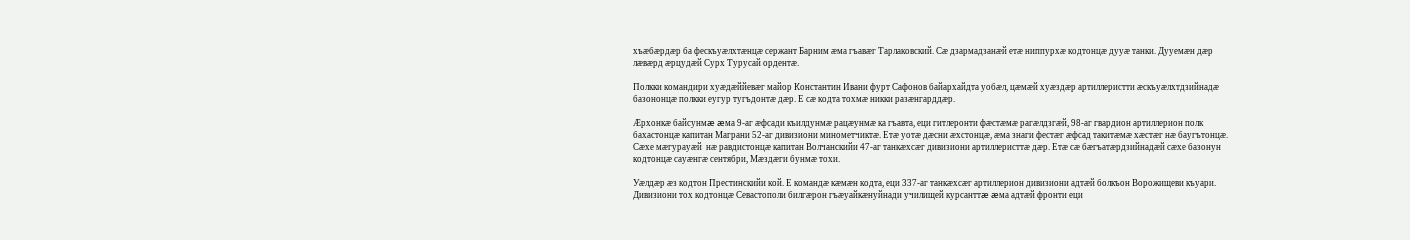хъæбæрдæр ба фескъуæлхтæнцæ сержант Барним æма гъавæг Тарлаковский. Сæ дзармадзанæй етæ ниппурхæ кодтонцæ дууæ танки. Дууемæн дæр лæвæрд æрцудæй Сурх Турусай ордентæ.

Полкки командири хуæдæййевæг майор Константин Ивани фурт Сафонов байархайдта уобæл, цæмæй хуæздæр артиллеристти æскъуæлхтдзийнадæ базононцæ полкки еугур тугъдонтæ дæр. Е сæ кодта тохмæ никки разæнгарддæр.

Æрхонкæ байсунмæ æма 9-аг æфсади къилдунмæ рацæунмæ ка гъавта, еци гитлеронти фæстæмæ рагæлдзгæй, 98-аг гвардион артиллерион полк бахастонцæ капитан Маграни 52-аг дивизиони минометчиктæ. Етæ уотæ дæсни æхстонцæ, æма знаги фестæг æфсад такитæмæ хæстæг нæ баугътонцæ. Сæхе мæгурауæй  нæ равдистонцæ капитан Волчанскийи 47-аг танкæхсæг дивизиони артиллеристтæ дæр. Етæ сæ бæгъатæрдзийнадæй сæхе базонун кодтонцæ сауæнгæ сентябри, Мæздæги бунмæ тохи.

Уæлдæр æз кодтон Престинскийи кой. Е командæ кæмæн кодта, еци 337-аг танкæхсæг артиллерион дивизиони адтæй болкъон Ворожищеви къуари. Дивизиони тох кодтонцæ Севастополи билгæрон гъæуайкæнуйнади училищей курсанттæ æма адтæй фронти еци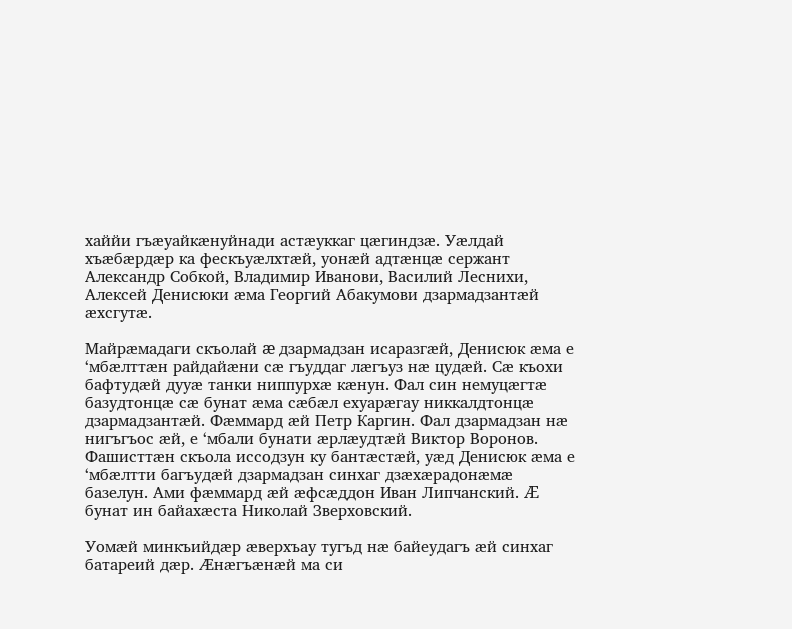хаййи гъæуайкæнуйнади астæуккаг цæгиндзæ. Уæлдай хъæбæрдæр ка фескъуæлхтæй, уонæй адтæнцæ сержант Александр Собкой, Владимир Иванови, Василий Леснихи, Алексей Денисюки æма Георгий Абакумови дзармадзантæй æхсгутæ.

Майрæмадаги скъолай æ дзармадзан исаразгæй, Денисюк æма е ‘мбæлттæн райдайæни сæ гъуддаг лæгъуз нæ цудæй. Сæ къохи бафтудæй дууæ танки ниппурхæ кæнун. Фал син немуцæгтæ базудтонцæ сæ бунат æма сæбæл ехуарæгау никкалдтонцæ дзармадзантæй. Фæммард æй Петр Каргин. Фал дзармадзан нæ нигъгъос æй, е ‘мбали бунати æрлæудтæй Виктор Воронов. Фашисттæн скъола иссодзун ку бантæстæй, уæд Денисюк æма е ‘мбæлтти багъудæй дзармадзан синхаг дзæхæрадонæмæ базелун. Ами фæммард æй æфсæддон Иван Липчанский. Æ бунат ин байахæста Николай Зверховский.

Уомæй минкъийдæр æверхъау тугъд нæ байеудагъ æй синхаг батареий дæр. Æнæгъæнæй ма си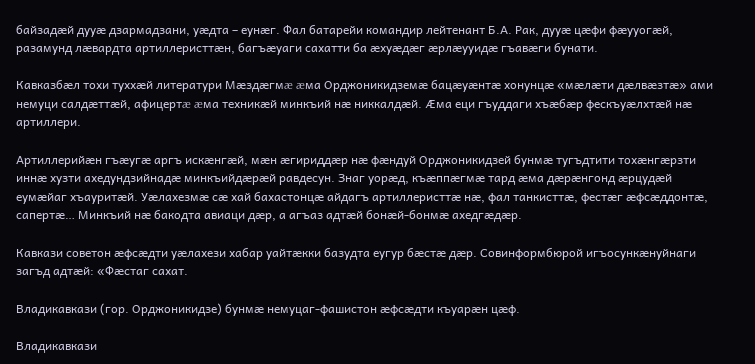байзадæй дууæ дзармадзани, уæдта – еунæг. Фал батарейи командир лейтенант Б.А. Рак, дууæ цæфи фæууогæй, разамунд лæвардта артиллеристтæн, багъæуаги сахатти ба æхуæдæг æрлæууидæ гъавæги бунати.

Кавказбæл тохи туххæй литератури Мæздæгмæ æма Орджоникидземæ бацæуæнтæ хонунцæ «мæлæти дæлвæзтæ» ами немуци салдæттæй, афицертæ æма техникæй минкъий нæ никкалдæй. Æма еци гъуддаги хъæбæр фескъуæлхтæй нæ артиллери.

Артиллерийæн гъæугæ аргъ искæнгæй, мæн æгириддæр нæ фæндуй Орджоникидзей бунмæ тугъдтити тохæнгæрзти иннæ хузти ахедундзийнадæ минкъийдæрæй равдесун. Знаг уорæд, къæппæгмæ тард æма дæрæнгонд æрцудæй еумæйаг хъауритæй. Уæлахезмæ сæ хай бахастонцæ айдагъ артиллеристтæ нæ, фал танкисттæ, фестæг æфсæддонтæ, сапертæ… Минкъий нæ бакодта авиаци дæр, а агъаз адтæй бонæй-бонмæ ахедгæдæр.

Кавкази советон æфсæдти уæлахези хабар уайтæкки базудта еугур бæстæ дæр. Совинформбюрой игъосункæнуйнаги загъд адтæй: «Фæстаг сахат.

Владикавкази (гор. Орджоникидзе) бунмæ немуцаг-фашистон æфсæдти къуарæн цæф.

Владикавкази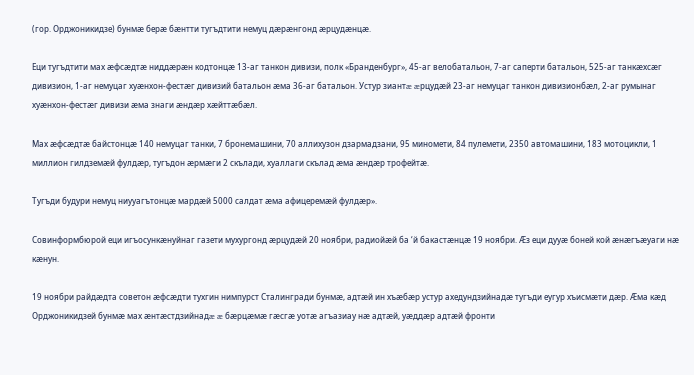(гор. Орджоникидзе) бунмæ берæ бæнтти тугъдтити немуц дæрæнгонд æрцудæнцæ.

Еци тугъдтити мах æфсæдтæ ниддæрæн кодтонцæ 13-аг танкон дивизи, полк «Бранденбург», 45-аг велобатальон, 7-аг саперти батальон, 525-аг танкæхсæг дивизион, 1-аг немуцаг хуæнхон-фестæг дивизий батальон æма 36-аг батальон. Устур зиантæ æрцудæй 23-аг немуцаг танкон дивизионбæл, 2-аг румынаг хуæнхон-фестæг дивизи æма знаги æндæр хæйттæбæл.

Мах æфсæдтæ байстонцæ 140 немуцаг танки, 7 бронемашини, 70 аллихузон дзармадзани, 95 миномети, 84 пулемети, 2350 автомашини, 183 мотоцикли, 1 миллион гилдземæй фулдæр, тугъдон æрмæги 2 скълади, хуаллаги скълад æма æндæр трофейтæ.

Тугъди будури немуц ниууагътонцæ мардæй 5000 салдат æма афицеремæй фулдæр».

Совинформбюрой еци игъосункæнуйнаг газети мухургонд æрцудæй 20 ноябри, радиойæй ба ‘й бакастæнцæ 19 ноябри. Æз еци дууæ боней кой æнæгъæуаги нæ кæнун.

19 ноябри райдæдта советон æфсæдти тухгин нимпурст Сталингради бунмæ, адтæй ин хъæбæр устур ахедундзийнадæ тугъди еугур хъисмæти дæр. Æма кæд Орджоникидзей бунмæ мах æнтæстдзийнадæ æ бæрцæмæ гæсгæ уотæ агъазиау нæ адтæй, уæддæр адтæй фронти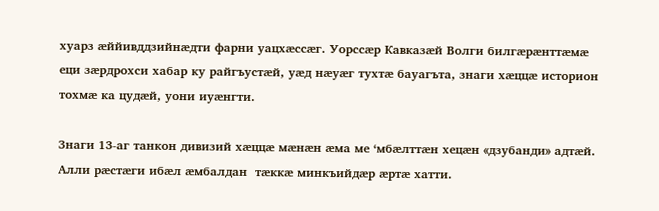хуарз æййивддзийнæдти фарни уацхæссæг. Уорссæр Кавказæй Волги билгæрæнттæмæ еци зæрдрохси хабар ку райгъустæй, уæд нæуæг тухтæ бауагъта, знаги хæццæ историон тохмæ ка цудæй, уони иуæнгти.

Знаги 13-аг танкон дивизий хæццæ мæнæн æма ме ‘мбæлттæн хецæн «дзубанди» адтæй. Алли рæстæги ибæл æмбалдан  тæккæ минкъийдæр æртæ хатти.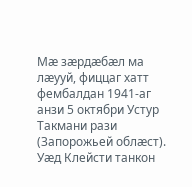Мæ зæрдæбæл ма лæууй, фиццаг хатт фембалдан 1941-аг анзи 5 октябри Устур Такмани рази (Запорожьей облæст). Уæд Клейсти танкон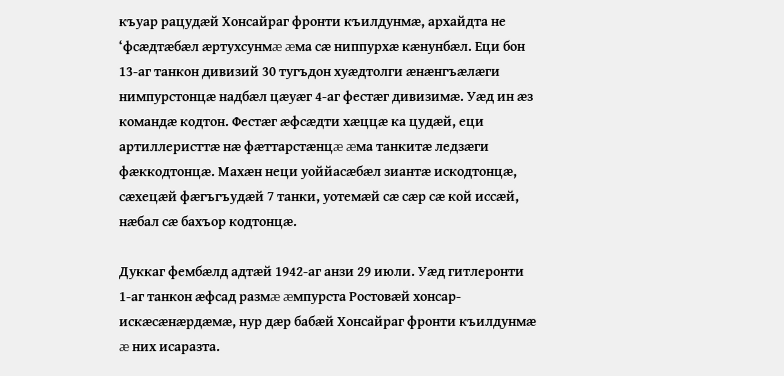къуар рацудæй Хонсайраг фронти къилдунмæ, архайдта не ‘фсæдтæбæл æртухсунмæ æма сæ ниппурхæ кæнунбæл. Еци бон 13-аг танкон дивизий 30 тугъдон хуæдтолги æнæнгъæлæги нимпурстонцæ надбæл цæуæг 4-аг фестæг дивизимæ. Уæд ин æз командæ кодтон. Фестæг æфсæдти хæццæ ка цудæй, еци артиллеристтæ нæ фæттарстæнцæ æма танкитæ ледзæги фæккодтонцæ. Махæн неци уоййасæбæл зиантæ искодтонцæ, сæхецæй фæгъгъудæй 7 танки, уотемæй сæ сæр сæ кой иссæй, нæбал сæ бахъор кодтонцæ.

Дуккаг фембæлд адтæй 1942-аг анзи 29 июли. Уæд гитлеронти 1-аг танкон æфсад размæ æмпурста Ростовæй хонсар-искæсæнæрдæмæ, нур дæр бабæй Хонсайраг фронти къилдунмæ æ них исаразта.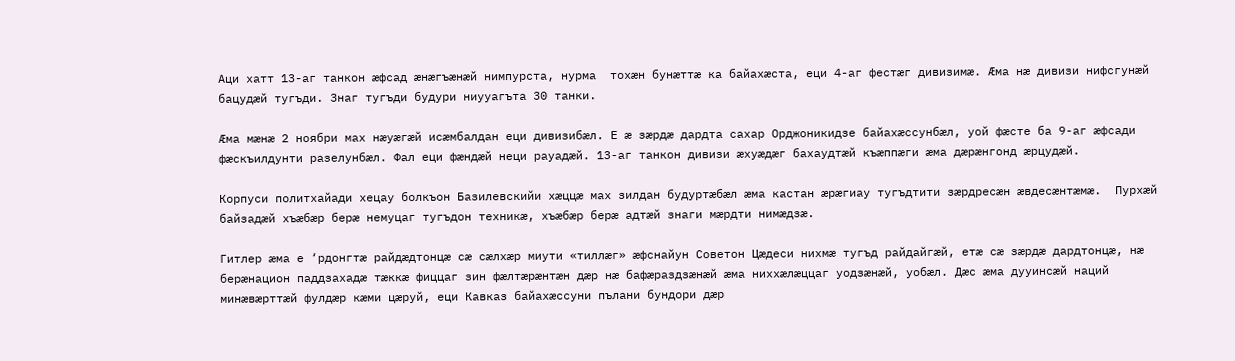Аци хатт 13-аг танкон æфсад æнæгъæнæй нимпурста, нурма  тохæн бунæттæ ка байахæста, еци 4-аг фестæг дивизимæ. Æма нæ дивизи нифсгунæй бацудæй тугъди. Знаг тугъди будури ниууагъта 30 танки.

Æма мæнæ 2 ноябри мах нæуæгæй исæмбалдан еци дивизибæл. Е æ зæрдæ дардта сахар Орджоникидзе байахæссунбæл, уой фæсте ба 9-аг æфсади фæскъилдунти разелунбæл. Фал еци фæндæй неци рауадæй. 13-аг танкон дивизи æхуæдæг бахаудтæй къæппæги æма дæрæнгонд æрцудæй.

Корпуси политхайади хецау болкъон Базилевскийи хæццæ мах зилдан будуртæбæл æма кастан æрæгиау тугъдтити зæрдресæн æвдесæнтæмæ.  Пурхæй байзадæй хъæбæр берæ немуцаг тугъдон техникæ, хъæбæр берæ адтæй знаги мæрдти нимæдзæ.

Гитлер æма е ‘рдонгтæ райдæдтонцæ сæ сæлхæр миути «тиллæг» æфснайун Советон Цæдеси нихмæ тугъд райдайгæй, етæ сæ зæрдæ дардтонцæ, нæ берæнацион паддзахадæ тæккæ фиццаг зин фæлтæрæнтæн дæр нæ бафæраздзæнæй æма ниххæлæццаг уодзæнæй, уобæл. Дæс æма дууинсæй наций минæвæрттæй фулдæр кæми цæруй, еци Кавказ байахæссуни пълани бундори дæр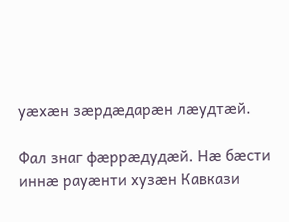уæхæн зæрдæдарæн лæудтæй.

Фал знаг фæррæдудæй. Нæ бæсти иннæ рауæнти хузæн Кавкази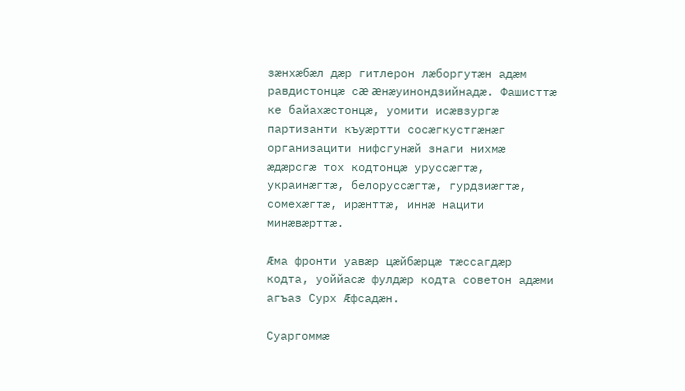зæнхæбæл дæр гитлерон лæборгутæн адæм равдистонцæ сæ æнæуинондзийнадæ. Фашисттæ ке байахæстонцæ, уомити исæвзургæ партизанти къуæртти сосæгкустгæнæг организацити нифсгунæй знаги нихмæ æдæрсгæ тох кодтонцæ уруссæгтæ, украинæгтæ, белоруссæгтæ, гурдзиæгтæ, сомехæгтæ, ирæнттæ, иннæ нацити минæвæрттæ.

Æма фронти уавæр цæйбæрцæ тæссагдæр кодта, уоййасæ фулдæр кодта советон адæми агъаз Сурх Æфсадæн.

Суаргоммæ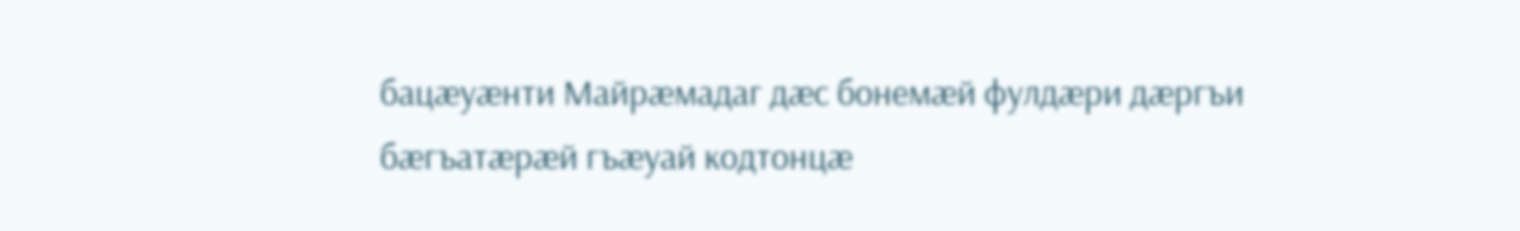бацæуæнти Майрæмадаг дæс бонемæй фулдæри дæргъи бæгъатæрæй гъæуай кодтонцæ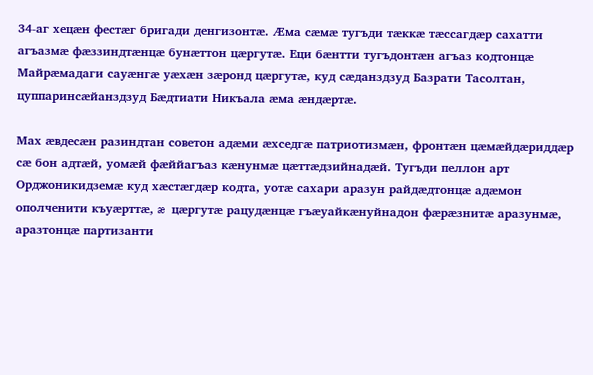34-аг хецæн фестæг бригади денгизонтæ. Æма сæмæ тугъди тæккæ тæссагдæр сахатти агъазмæ фæззиндтæнцæ бунæттон цæргутæ. Еци бæнтти тугъдонтæн агъаз кодтонцæ Майрæмадаги сауæнгæ уæхæн зæронд цæргутæ, куд сæданздзуд Базрати Тасолтан, цуппаринсæйанздзуд Бæдтиати Никъала æма æндæртæ.

Мах æвдесæн разиндтан советон адæми æхседгæ патриотизмæн, фронтæн цæмæйдæриддæр сæ бон адтæй, уомæй фæййагъаз кæнунмæ цæттæдзийнадæй. Тугъди пеллон арт Орджоникидземæ куд хæстæгдæр кодта, уотæ сахари аразун райдæдтонцæ адæмон ополченити къуæрттæ, æ цæргутæ рацудæнцæ гъæуайкæнуйнадон фæрæзнитæ аразунмæ, аразтонцæ партизанти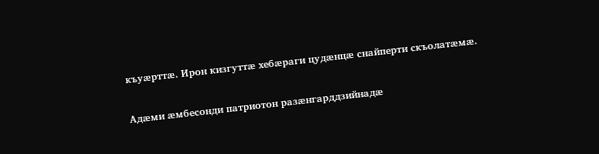къуæрттæ. Ирон кизгуттæ хебæраги цудæнцæ снайперти скъолатæмæ.

Адæми æмбесонди патриотон разæнгарддзийнадæ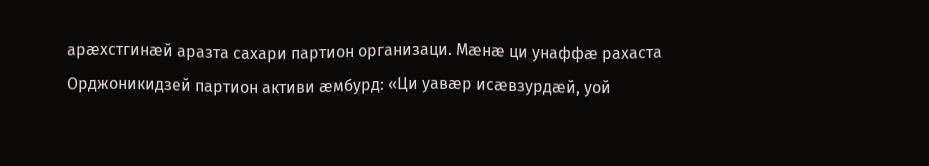арæхстгинæй аразта сахари партион организаци. Мæнæ ци унаффæ рахаста Орджоникидзей партион активи æмбурд: «Ци уавæр исæвзурдæй, уой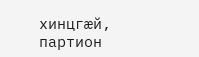хинцгæй, партион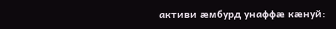активи æмбурд унаффæ кæнуй: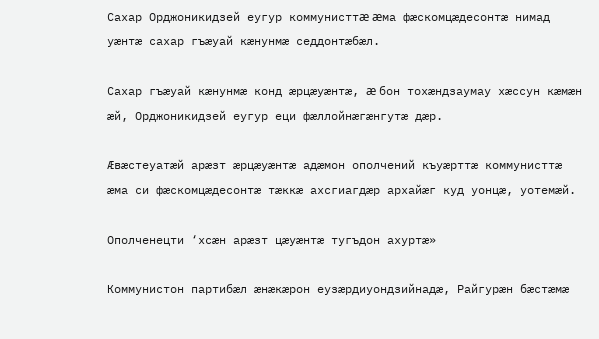Сахар Орджоникидзей еугур коммунисттæ æма фæскомцæдесонтæ нимад уæнтæ сахар гъæуай кæнунмæ седдонтæбæл.

Сахар гъæуай кæнунмæ конд æрцæуæнтæ, æ бон тохæндзаумау хæссун кæмæн æй, Орджоникидзей еугур еци фæллойнæгæнгутæ дæр.

Æвæстеуатæй арæзт æрцæуæнтæ адæмон ополчений къуæрттæ коммунисттæ æма си фæскомцæдесонтæ тæккæ ахсгиагдæр архайæг куд уонцæ, уотемæй.

Ополченецти ‘хсæн арæзт цæуæнтæ тугъдон ахуртæ»

Коммунистон партибæл æнæкæрон еузæрдиуондзийнадæ, Райгурæн бæстæмæ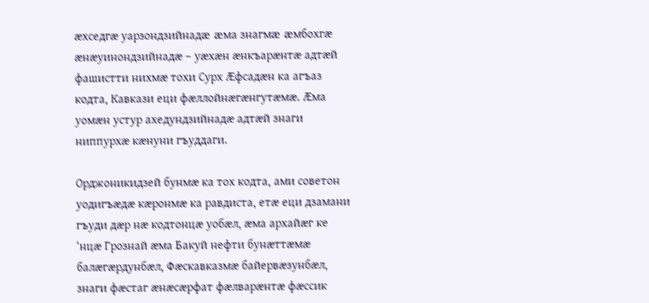æхседгæ уарзондзийнадæ æма знагмæ æмбохгæ æнæуинондзийнадæ – уæхæн æнкъарæнтæ адтæй фашистти нихмæ тохи Сурх Æфсадæн ка агъаз кодта, Кавкази еци фæллойнæгæнгутæмæ. Æма уомæн устур ахедундзийнадæ адтæй знаги ниппурхæ кæнуни гъуддаги.

Орджоникидзей бунмæ ка тох кодта, ами советон уодигъæдæ кæронмæ ка равдиста, етæ еци дзамани гъуди дæр нæ кодтонцæ уобæл, æма архайæг ке ‘нцæ Грознай æма Бакуй нефти бунæттæмæ балæгæрдунбæл, Фæскавказмæ байервæзунбæл, знаги фæстаг æнæсæрфат фæлварæнтæ фæссик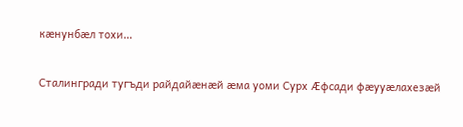кæнунбæл тохи…

Сталингради тугъди райдайæнæй æма уоми Сурх Æфсади фæууæлахезæй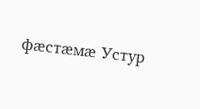фæстæмæ Устур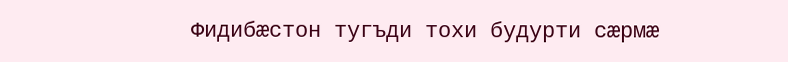Фидибæстон тугъди тохи будурти сæрмæ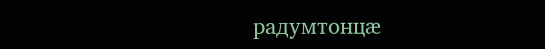радумтонцæ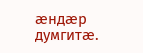æндæр думгитæ.